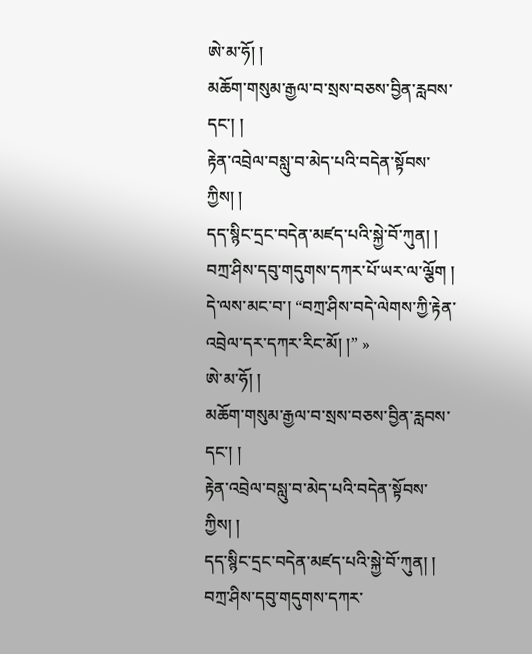ཨེ་མ་ཧོ། །
མཆོག་གསུམ་རྒྱལ་བ་སྲས་བཅས་བྱིན་རླབས་དང་། །
རྟེན་འབྲེལ་བསླུ་བ་མེད་པའི་བདེན་སྟོབས་ཀྱིས། །
དད་སྙིང་དྲང་བདེན་མཛད་པའི་སྐྱེ་བོ་ཀུན། །
བཀྲ་ཤིས་དབུ་གདུགས་དཀར་པོ་ཡར་ལ་ལྕོག །
དེ་ལས་མང་བ་། “བཀྲ་ཤིས་བདེ་ལེགས་ཀྱི་རྟེན་འབྲེལ་དར་དཀར་རིང་མོ། །” »
ཨེ་མ་ཧོ། །
མཆོག་གསུམ་རྒྱལ་བ་སྲས་བཅས་བྱིན་རླབས་དང་། །
རྟེན་འབྲེལ་བསླུ་བ་མེད་པའི་བདེན་སྟོབས་ཀྱིས། །
དད་སྙིང་དྲང་བདེན་མཛད་པའི་སྐྱེ་བོ་ཀུན། །
བཀྲ་ཤིས་དབུ་གདུགས་དཀར་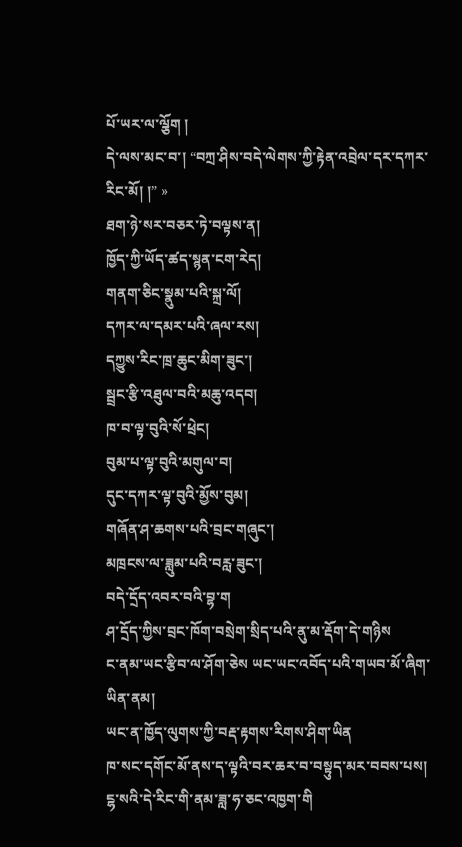པོ་ཡར་ལ་ལྕོག །
དེ་ལས་མང་བ་། “བཀྲ་ཤིས་བདེ་ལེགས་ཀྱི་རྟེན་འབྲེལ་དར་དཀར་རིང་མོ། །” »
ཐག་ཉེ་སར་བཅར་ཏེ་བལྟས་ན།
ཁྱོད་ཀྱི་ཡོད་ཚད་སྙན་ངག་རེད།
གནག་ཅིང་སྣུམ་པའི་སྐྲ་ལོ།
དཀར་ལ་དམར་པའི་ཞལ་རས།
དཀྱུས་རིང་ཁྲ་ཆུང་མིག་ཟུང་།
སྦྲང་རྩི་འཐུལ་བའི་མཆུ་འདབ།
ཁ་བ་ལྟ་བུའི་སོ་ཕྲེང།
བུམ་པ་ལྟ་བུའི་མགུལ་བ།
དུང་དཀར་ལྟ་བུའི་མྱོས་བུམ།
གཞོན་ཤ་ཆགས་པའི་བྲང་གཞུང་།
མཁྲངས་ལ་ཟླུམ་པའི་བརླ་ཟུང་།
བདེ་དྲོད་འབར་བའི་བྷ་ག
ཤ་དྲོད་ཀྱིས་བྲང་ཁོག་བསྲེག་སྲིད་པའི་ནུ་མ་རྡོག་དེ་གཉིས
ང་ནམ་ཡང་རྩིབ་ལ་ཤོག་ཅེས ཡང་ཡང་འབོད་པའི་གཡབ་མོ་ཞིག་ཡིན་ནམ།
ཡང་ན་ཁྱོད་ལུགས་ཀྱི་བརྡ་རྟགས་རིགས་ཤིག་ཡིན
ཁ་སང་དགོང་མོ་ནས་ད་ལྟའི་བར་ཆར་བ་བསྟུད་མར་བབས་པས།
ངྷ་སའི་དེ་རིང་གི་ནམ་ཟླ་ཧ་ཅང་འཁྱག་གི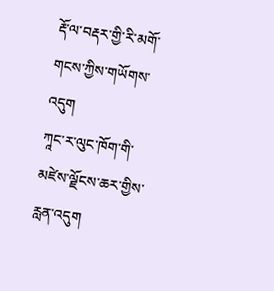རྡོ་ལ་བརྡར་གྱི་རི་མགོ་གངས་ཀྱིས་གཡོགས་འདུག
ཀཱང་ར་ལུང་ཁོག་གི་མཛེས་ལྗོངས་ཆར་གྱིས་རླན་འདུག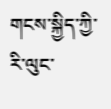གངས་སྐྱིད་ཀྱི་རི་ལུང་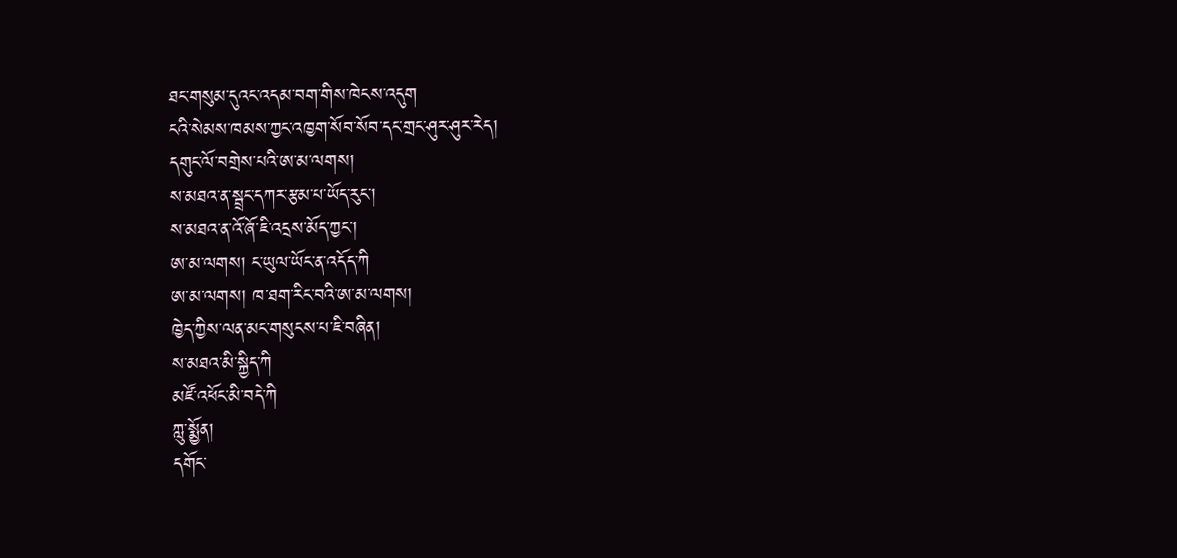ཐང་གསུམ་དུའང་འདམ་བག་གིས་ཁེངས་འདུག
ངའི་སེམས་ཁམས་ཀྱང་འཁྱག་སོབ་སོབ་དང་གྲང་ཤུར་ཤུར་རེད།
དགུང་ལོ་བགྲེས་པའི་ཨ་མ་ལགས།
ས་མཐའ་ན་སྦྲང་དཀར་རྩམ་པ་ཡོད་རུང་།
ས་མཐའ་ན་འོ་ཞོ་ཇི་འདྲས་མོད་ཀྱང་།
ཨ་མ་ལགས། ང་ཡུལ་ཡོང་ན་འདོད་ཀི
ཨ་མ་ལགས། ཁ་ཐག་རིང་བའི་ཨ་མ་ལགས།
ཁྱེད་ཀྱིས་ལན་མང་གསུངས་པ་ཇི་བཞིན།
ས་མཐའ་མི་སྐྱིད་ཀི
མཛོ་འཕོང་མི་བདེ་ཀི
ཀླུ་སྨྱོན།
དགོང་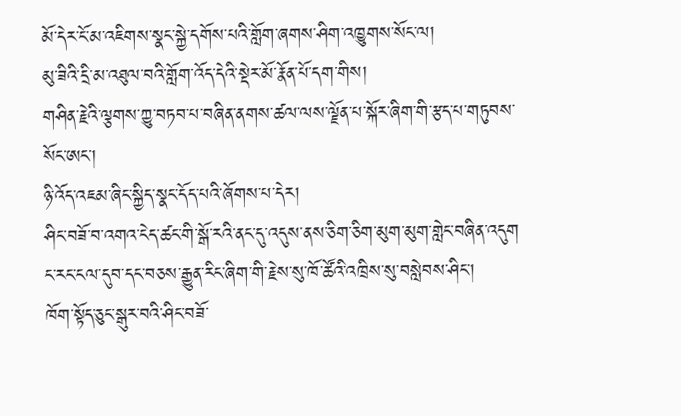མོ་དེར་ངོ་མ་འཇིགས་སྣང་སྐྱེ་དགོས་པའི་གློག་ཞགས་ཤིག་འཁྱུགས་སོང་ལ།
མུ་ཟིའི་དྲི་མ་འཐུལ་བའི་གློག་འོད་དེའི་སྡེར་མོ་རྣོན་པོ་དག་གིས།
གཤིན་རྗེའི་ལྕགས་ཀྱུ་བཏབ་པ་བཞིན་ནགས་ཚལ་ལས་ལྗོན་པ་སྐོར་ཞིག་གི་རྩད་པ་གཏུབས་སོང་ཨང་།
ཉི་འོད་འཇམ་ཞིང་སྐྱིད་སྣང་དོད་པའི་ཞོགས་པ་དེར།
ཤིང་བཟོ་བ་འགའ་ངེད་ཚང་གི་སྒོ་རའི་ནང་དུ་འདུས་ནས་ཅིག་ཅིག་མུག་མུག་གླེང་བཞིན་འདུག
ང་རང་ངལ་དུབ་དང་བཅས་རྒྱུན་རིང་ཞིག་གི་རྗེས་སུ་ཁོ་ཚོའི་འཁྲིས་སུ་བསླེབས་ཤིང་།
ཁོག་སྟོད་ཅུང་སྒུར་བའི་ཤིང་བཟོ་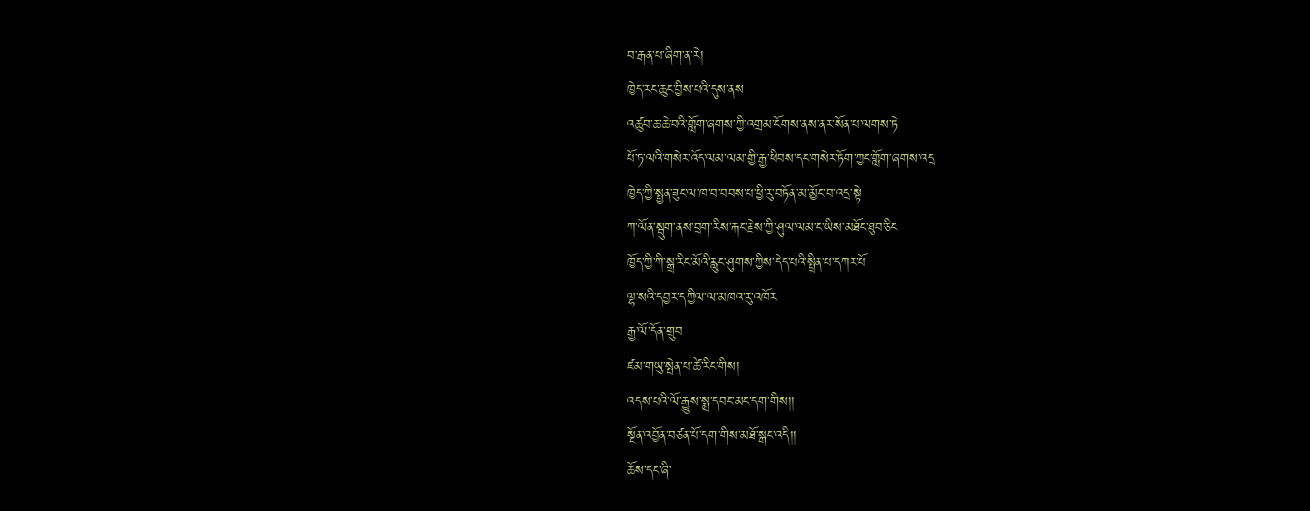བ་རྒན་པ་ཞིག་ན་རེ།
ཁྱེད་རང་ཆུང་བྱིས་པའི་དུས་ནས
འཚུབ་ཆ་ཆེ་བའི་གློག་ཞགས་ཀྱི་འགྲམ་ངོགས་ནས་ནར་སོན་པ་ལགས་ཏེ
པོ་ཏ་ལའི་གསེར་འོད་ལམ་ལམ་གྱི་རྒྱ་ཕིབས་དང་གསེར་ཏོག་ཀྱང་གློག་ཞགས་འདྲ
ཁྱེད་ཀྱི་སྤྱན་ཟུང་ལ་ཁ་བ་བབས་པ་ཕྱི་རུ་བཏོན་མ་མྱོང་བ་འདྲ་སྟེ
ཀ་ལོན་སྦུག་ནས་བྲག་རིས་རྐང་རྗེས་ཀྱི་ཤུལ་ལམ་ང་ཡིས་མཐོང་ཐུབ་ཅིང
ཁྱོད་ཀྱི་ཀི་སྒྲ་རིང་མོའི་རླུང་ཤུགས་ཀྱིས་དེད་པའི་སྤྲིན་པ་དཀར་པོ
ལྷ་སའི་དབྱར་དཀྱིལ་ལ་མཁའ་རུ་འཁོར
རྒྱ་ལོ་དོན་གྲུབ
ཛམ་གཡུ་སྤེན་པ་ཚེ་རིང་གིས།
འདས་པའི་ལོ་རྒྱུས་སྨྲ་དབང་མང་དག་གིས།།
སྔོན་འབྱོན་བཙན་པོ་དག་གིས་མཐོ་སྒང་འདི།།
ཆོས་དང་ཞི་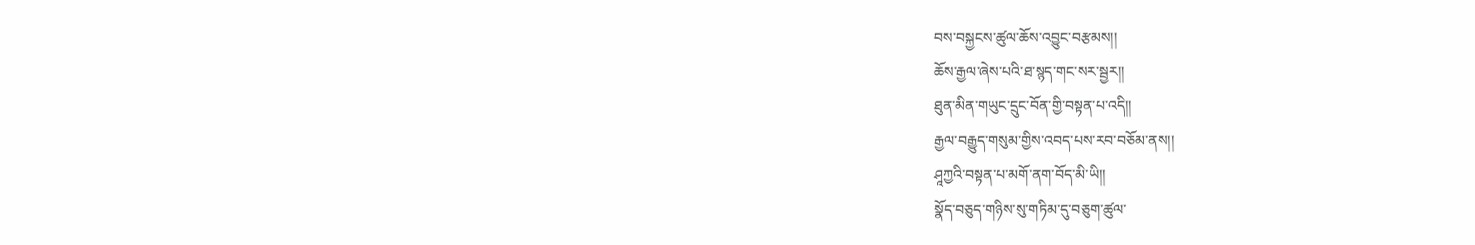བས་བསྐྱངས་ཚུལ་ཆོས་འབྱུང་བརྩམས།།
ཆོས་རྒྱལ་ཞེས་པའི་ཐ་སྙད་གང་སར་སྦྱར།།
ཐུན་མིན་གཡུང་དྲུང་བོན་གྱི་བསྟན་པ་འདི།།
རྒྱལ་བརྒྱུད་གསུམ་གྱིས་འབད་པས་རབ་བཅོམ་ནས།།
ཤཱཀྱའི་བསྟན་པ་མགོ་ནག་བོད་མི་ཡི།།
སྣོད་བཅུད་གཉིས་སུ་གཏིམ་དུ་བཅུག་ཚུལ་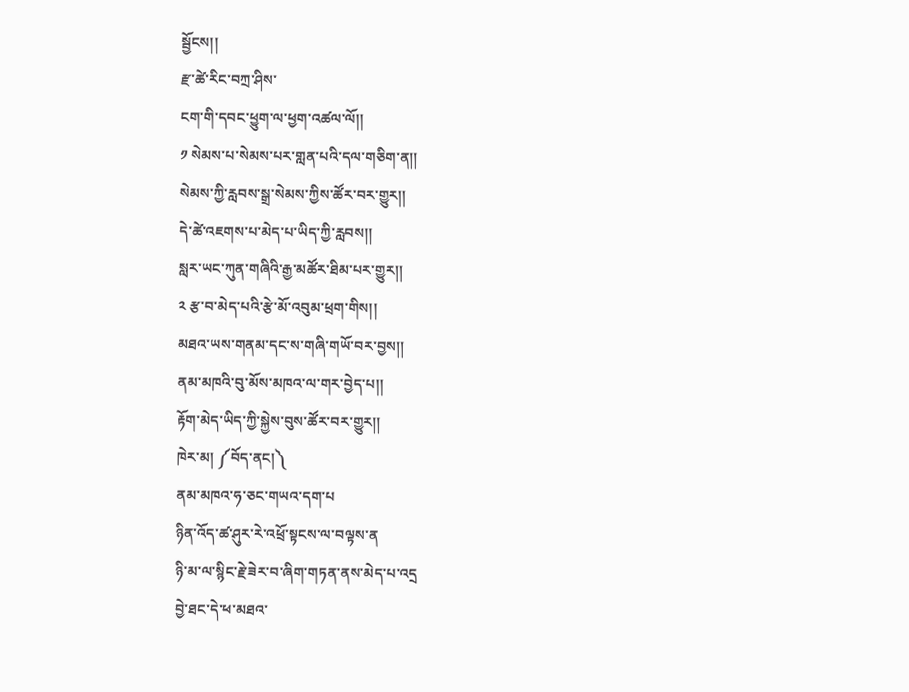སྦྱོངས།།
རྫ་ཚེ་རིང་བཀྲ་ཤིས་
ངག་གི་དབང་ཕྱུག་ལ་ཕྱག་འཚལ་ལོ།།
༡ སེམས་པ་སེམས་པར་གླན་པའི་དལ་གཅིག་ན།།
སེམས་ཀྱི་རླབས་སྒྲ་སེམས་ཀྱིས་ཚོར་བར་གྱུར།།
དེ་ཚེ་འཇགས་པ་མེད་པ་ཡིད་ཀྱི་རླབས།།
སླར་ཡང་ཀུན་གཞིའི་རྒྱ་མཚོར་ཐིམ་པར་གྱུར།།
༢ རྩ་བ་མེད་པའི་རྩེ་མོ་འབུམ་ཕྲག་གིས།།
མཐའ་ཡས་གནམ་དང་ས་གཞི་གཡོ་བར་བྱས།།
ནམ་མཁའི་བུ་མོས་མཁའ་ལ་གར་བྱེད་པ།།
རྟོག་མེད་ཡིད་ཀྱི་སྐྱེས་བུས་ཚོར་བར་གྱུར།།
ཁེར་མ། ༼བོད་ནང།༽
ནམ་མཁའ་ཧ་ཅང་གཡའ་དག་པ
ཉིན་འོད་ཚ་ཤུར་རེ་འཕྲོ་སྟངས་ལ་བལྟས་ན
ཉི་མ་ལ་སྙིང་རྗེ་ཟེར་བ་ཞིག་གཏན་ནས་མེད་པ་འདྲ
བྱེ་ཐང་དེ་ཕ་མཐའ་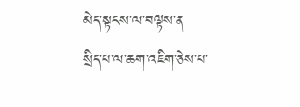མེད་སྟངས་ལ་བལྟས་ན
སྲིད་པ་ལ་ཆག་འཇིག་ཅེས་པ་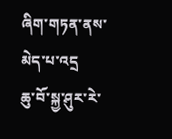ཞིག་གཏན་ནས་མེད་པ་འདྲ
ཆུ་བོ་སྐྱ་ཤུར་རེ་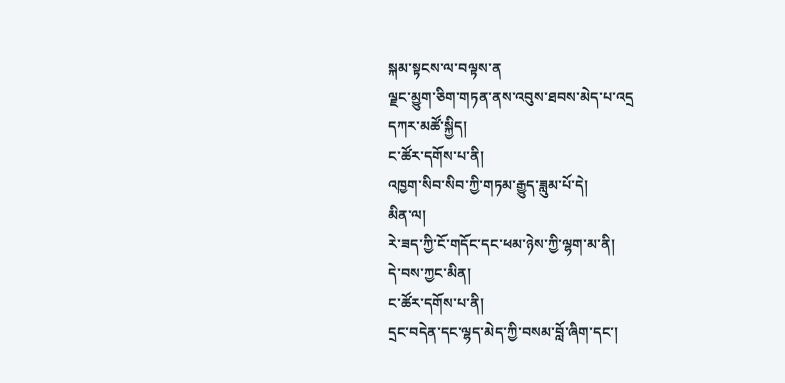སྐམ་སྟངས་ལ་བལྟས་ན
ལྗང་མྱུག་ཅིག་གཏན་ནས་འབུས་ཐབས་མེད་པ་འདྲ
དཀར་མཚོ་སྐྱིད།
ང་ཚོར་དགོས་པ་ནི།
འཁྱག་སིབ་སིབ་ཀྱི་གཏམ་རྒྱུད་ཟླུམ་པོ་དེ།
མིན་ལ།
རེ་ཟད་ཀྱི་ངོ་གདོང་དང་ཕམ་ཉེས་ཀྱི་ལྷག་མ་ནི།
དེ་བས་ཀྱང་མིན།
ང་ཚོར་དགོས་པ་ནི།
དྲང་བདེན་དང་ལྷད་མེད་ཀྱི་བསམ་བློ་ཞིག་དང་།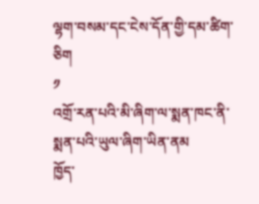ལྷག་བསམ་དང་ངེས་དོན་གྱི་དམ་ཚིག་ཅིག
༡
འགྲོ་རན་པའི་མི་ཞིག་ལ་སྨན་ཁང་ནི་སྨན་པའི་ཡུལ་ཞིག་ཡིན་ནམ
ཁྱོད་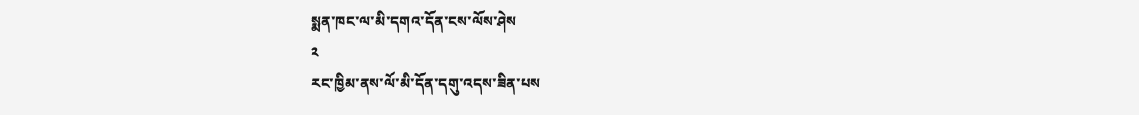སྨན་ཁང་ལ་མི་དགའ་དོན་ངས་ལོས་ཤེས
༢
རང་ཁྱིམ་ནས་ལོ་མི་དོན་དགུ་འདས་ཟིན་པས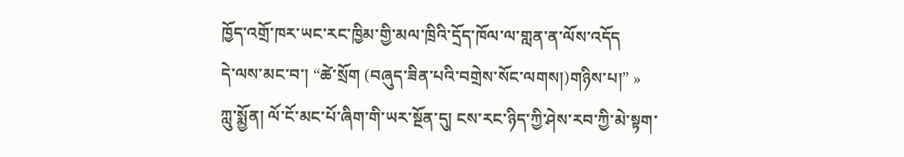ཁྱོད་འགྲོ་ཁར་ཡང་རང་ཁྱིམ་གྱི་མལ་ཁྲིའི་དྲོད་ཁོལ་ལ་གླན་ན་ལོས་འདོད
དེ་ལས་མང་བ་། “ཚེ་སྲོག (བཞུད་ཟིན་པའི་བགྲེས་སོང་ལགས།)གཉིས་པ།” »
ཀླུ་སྨྱོན། ལོ་ངོ་མང་པོ་ཞིག་གི་ཡར་སྔོན་དུ། ངས་རང་ཉིད་ཀྱི་ཤེས་རབ་ཀྱི་མེ་སྟག་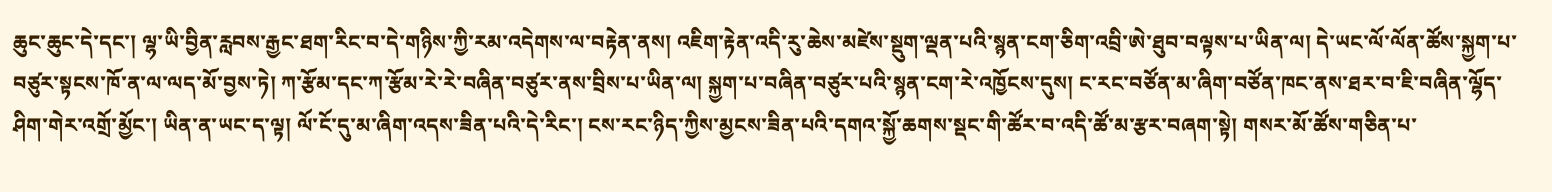ཆུང་ཆུང་དེ་དང་། ལྷ་ཡི་བྱིན་རླབས་རྒྱང་ཐག་རིང་བ་དེ་གཉིས་ཀྱི་རམ་འདེགས་ལ་བརྟེན་ནས། འཇིག་རྟེན་འདི་རུ་ཆེས་མཛེས་སྡུག་ལྡན་པའི་སྙན་ངག་ཅིག་འབྲི་ཨེ་ཐུབ་བལྟས་པ་ཡིན་ལ། དེ་ཡང་ལོ་ལོན་ཚོས་སྐྱག་པ་བཙུར་སྟངས་ཁོ་ན་ལ་ལད་མོ་བྱས་ཏེ། ཀ་རྩོམ་དང་ཀ་རྩོམ་རེ་རེ་བཞིན་བཙུར་ནས་བྲིས་པ་ཡིན་ལ། སྐྱག་པ་བཞིན་བཙུར་པའི་སྙན་ངག་རེ་འཁྱོངས་དུས། ང་རང་བཙོན་མ་ཞིག་བཙོན་ཁང་ནས་ཐར་བ་ཇི་བཞིན་ལྷོད་ཤིག་གེར་འགྲོ་མྱོང་། ཡིན་ན་ཡང་ད་ལྟ། ལོ་ངོ་དུ་མ་ཞིག་འདས་ཟིན་པའི་དེ་རིང་། ངས་རང་ཉིད་ཀྱིས་མྱངས་ཟིན་པའི་དགའ་སྐྱོ་ཆགས་སྡང་གི་ཚོར་བ་འདི་ཚོ་མ་རྩར་བཞག་སྟེ། གསར་མོ་ཚོས་གཅིན་པ་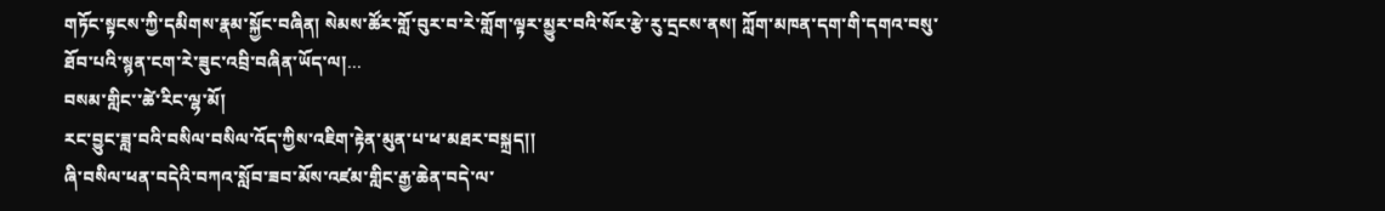གཏོང་སྟངས་ཀྱི་དམིགས་རྣམ་སྐྱོང་བཞིན། སེམས་ཚོར་གློ་བུར་བ་རེ་གློག་ལྟར་མྱུར་བའི་སོར་རྩེ་རུ་དྲངས་ནས། ཀློག་མཁན་དག་གི་དགའ་བསུ་ཐོབ་པའི་སྙན་ངག་རེ་ཟུང་འབྲི་བཞིན་ཡོད་ལ།…
བསམ་གླིང་་ཚེ་རིང་ལྷ་མོ།
རང་བྱུང་ཟླ་བའི་བསིལ་བསིལ་འོད་ཀྱིས་འཇིག་རྟེན་མུན་པ་ཕ་མཐར་བསྐྲད།།
ཞི་བསིལ་ཕན་བདེའི་བཀའ་སློབ་ཟབ་མོས་འཛམ་གླིང་རྒྱ་ཆེན་བདེ་ལ་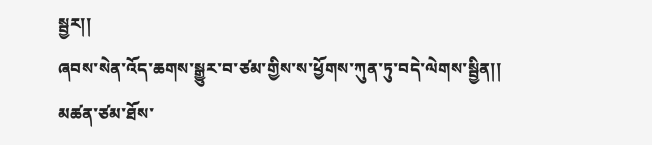སྦྱར།།
ཞབས་སེན་འོད་ཆགས་སྒྱུར་བ་ཙམ་གྱིས་ས་ཕྱོགས་ཀུན་ཏུ་བདེ་ལེགས་སྦྱིན།།
མཚན་ཙམ་ཐོས་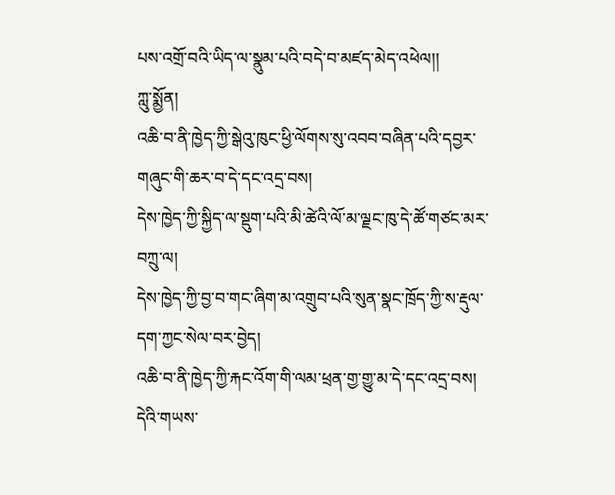པས་འགྲོ་བའི་ཡིད་ལ་སྣུམ་པའི་བདེ་བ་མཛད་མེད་འཕེལ།།
ཀླུ་སྨྱོན།
འཆི་བ་ནི་ཁྱེད་ཀྱི་སྒེའུ་ཁུང་ཕྱི་ལོགས་སུ་འབབ་བཞིན་པའི་དབྱར་གཞུང་གི་ཆར་བ་དེ་དང་འདྲ་བས།
དེས་ཁྱེད་ཀྱི་སྐྱིད་ལ་སྡུག་པའི་མི་ཚེའི་ལོ་མ་ལྗང་ཁུ་དེ་ཚོ་གཙང་མར་བཀྲུ་ལ།
དེས་ཁྱེད་ཀྱི་བྱ་བ་གང་ཞིག་མ་འགྲུབ་པའི་སུན་སྣང་ཁྲོད་ཀྱི་ས་རྡུལ་དག་ཀྱང་སེལ་བར་བྱེད།
འཆི་བ་ནི་ཁྱེད་ཀྱི་རྐང་འོག་གི་ལམ་ཕྲན་གྱ་གྱུ་མ་དེ་དང་འདྲ་བས།
དེའི་གཡས་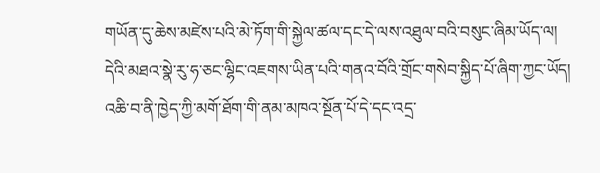གཡོན་དུ་ཆེས་མཛེས་པའི་མེ་ཏོག་གི་སྐྱེལ་ཚལ་དང་དེ་ལས་འཐུལ་བའི་བསུང་ཞིམ་ཡོད་ལ།
དེའི་མཐའ་སྣེ་རུ་ཧ་ཅང་ལྷིང་འཇགས་ཡིན་པའི་གནའ་བོའི་གྲོང་གསེབ་སྐྱིད་པོ་ཞིག་ཀྱང་ཡོད།
འཆི་བ་ནི་ཁྱེད་ཀྱི་མགོ་ཐོག་གི་ནམ་མཁའ་སྔོན་པོ་དེ་དང་འདྲ་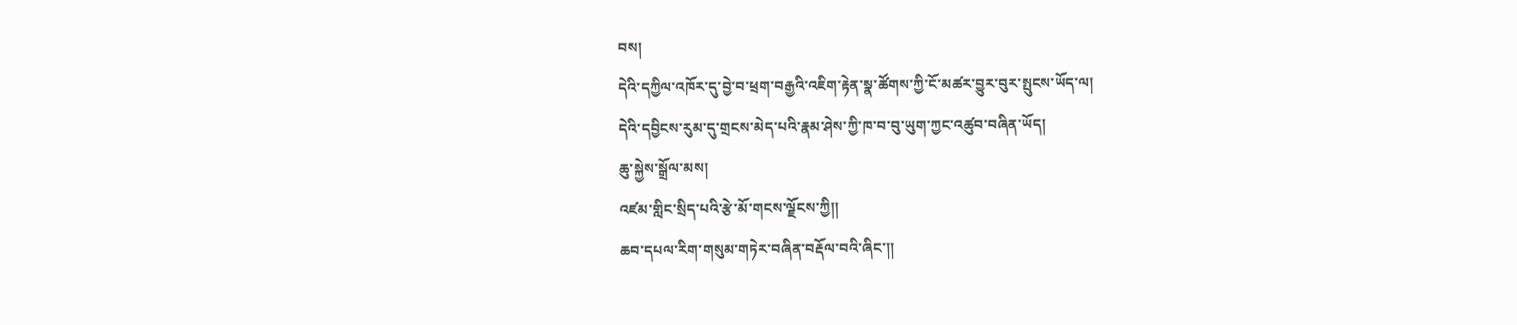བས།
དེའི་དཀྱིལ་འཁོར་དུ་བྱེ་བ་ཕྲག་བརྒྱའི་འཇིག་རྟེན་སྣ་ཚོགས་ཀྱི་ངོ་མཚར་བྱུར་བུར་སྤུངས་ཡོད་ལ།
དེའི་དབྱིངས་རུམ་དུ་གྲངས་མེད་པའི་རྣམ་ཤེས་ཀྱི་ཁ་བ་བུ་ཡུག་ཀྱང་འཚུབ་བཞིན་ཡོད།
ཆུ་སྐྱེས་སྒྲོལ་མས།
འཛམ་གླིང་སྲིད་པའི་རྩེ་མོ་གངས་ལྗོངས་ཀྱི།།
ཆབ་དཔལ་རིག་གསུམ་གཏེར་བཞིན་བརྡོལ་བའི་ཞིང་།།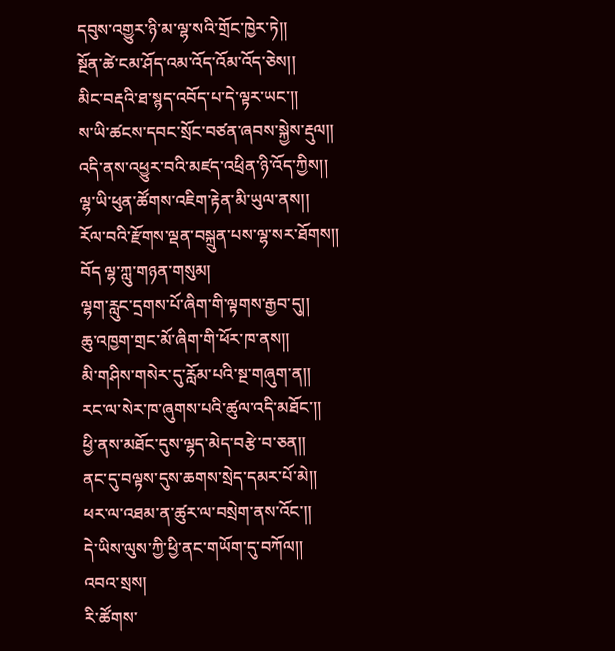དབུས་འགྱུར་ཉི་མ་ལྷ་སའི་གྲོང་ཁྱེར་ཏེ།།
སྔོན་ཚེ་ངམ་ཤོད་འམ་འོད་འོམ་འོད་ཅེས།།
མིང་བརྡའི་ཐ་སྙད་འབོད་པ་དེ་ལྟར་ཡང་།།
ས་ཡི་ཚངས་དབང་སྲོང་བཙན་ཞབས་སྐྱེས་རྡུལ།།
འདི་ནས་འཕྱུར་བའི་མཛད་འཕྲིན་ཉི་འོད་ཀྱིས།།
ལྷ་ཡི་ཕུན་ཚོགས་འཇིག་རྟེན་མི་ཡུལ་ནས།།
རོལ་བའི་རྫོགས་ལྡན་བསྐྲུན་པས་ལྷ་སར་ཐོགས།།
བོད ལྷ་ཀླུ་གཉན་གསུམ།
ལྷག་རླུང་དྲགས་པོ་ཞིག་གི་ལྟགས་རྒྱབ་དུ།།
ཆུ་འཁྱག་གྲང་མོ་ཞིག་གི་ཕོར་ཁ་ནས།།
མི་གཤིས་གསེར་དུ་རློམ་པའི་སྔ་གཞུག་ན།།
རང་ལ་སེར་ཁ་ཞུགས་པའི་ཚུལ་འདི་མཐོང་།།
ཕྱི་ནས་མཐོང་དུས་ལྷད་མེད་བརྩེ་བ་ཅན།།
ནང་དུ་བལྟས་དུས་ཆགས་སྲེད་དམར་པོ་མེ།།
ཕར་ལ་འཐམ་ན་ཚུར་ལ་བསྲེག་ནས་འོང་།།
དེ་ཡིས་ལུས་ཀྱི་ཕྱི་ནང་གཡོག་དུ་བཀོལ།།
འབའ་སྲས།
རི་ཚོགས་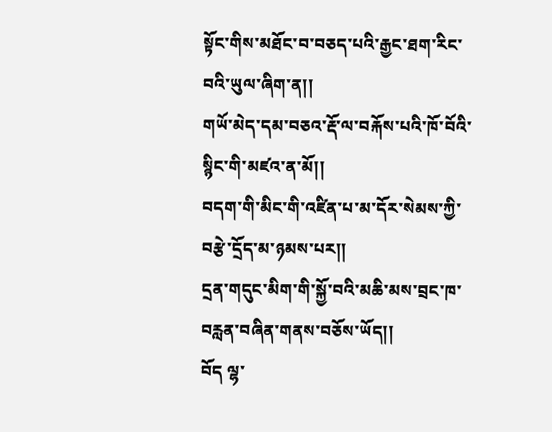སྟོང་གིས་མཐོང་བ་བཅད་པའི་རྒྱང་ཐག་རིང་བའི་ཡུལ་ཞིག་ན།།
གཡོ་མེད་དམ་བཅའ་རྡོ་ལ་བརྐོས་པའི་ཁོ་བོའི་སྙིང་གི་མཛའ་ན་མོ།།
བདག་གི་མིང་གི་འཛིན་པ་མ་དོར་སེམས་ཀྱི་བརྩེ་དྲོད་མ་ཉམས་པར།།
དྲན་གདུང་མིག་གི་སྐྱོ་བའི་མཆི་མས་བྲང་ཁ་བརླན་བཞིན་གནས་བཅོས་ཡོད།།
བོད ལྷ་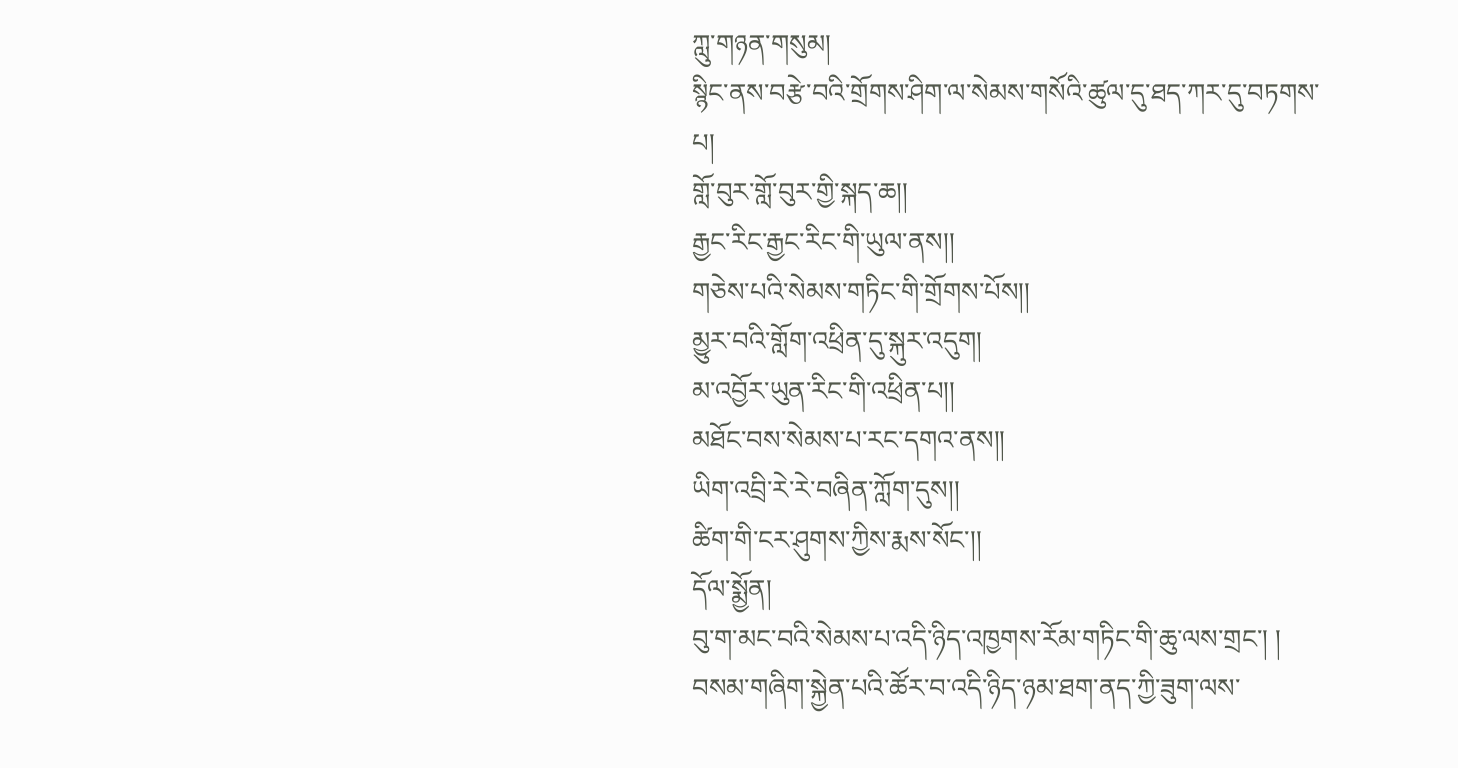ཀླུ་གཉན་གསུམ།
སྙིང་ནས་བརྩེ་བའི་གྲོགས་ཤིག་ལ་སེམས་གསོའི་ཚུལ་དུ་ཐད་ཀར་དུ་བཏགས་པ།
གློ་བུར་གློ་བུར་གྱི་སྐད་ཆ།།
རྒྱང་རིང་རྒྱང་རིང་གི་ཡུལ་ནས།།
གཅེས་པའི་སེམས་གཏིང་གི་གྲོགས་པོས།།
མྱུར་བའི་གློག་འཕྲིན་དུ་སྐུར་འདུག།
མ་འབྱོར་ཡུན་རིང་གི་འཕྲིན་པ།།
མཐོང་བས་སེམས་པ་རང་དགའ་ནས།།
ཡིག་འབྲི་རེ་རེ་བཞིན་ཀློག་དུས།།
ཚིག་གི་ངར་ཤུགས་ཀྱིས་རྨས་སོང་།།
དོལ་སྨྱོན།
བུ་ག་མང་བའི་སེམས་པ་འདི་ཉིད་འཁྱགས་རོམ་གཏིང་གི་ཆུ་ལས་གྲང་། །
བསམ་གཞིག་སྐྱེན་པའི་ཚོར་བ་འདི་ཉིད་ཉམ་ཐག་ནད་ཀྱི་ཟུག་ལས་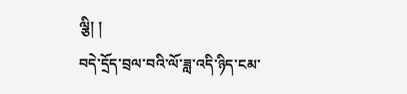ལྕི། །
བདེ་དྲོད་བྲལ་བའི་ལོ་ཟླ་འདི་ཉིད་ངམ་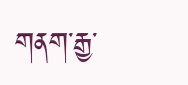གནག་རྒྱ་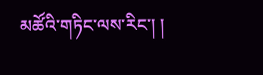མཚོའི་གཏིང་ལས་རིང་། །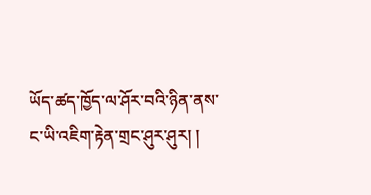ཡོད་ཚད་ཁྱོད་ལ་ཤོར་བའི་ཉིན་ནས་ང་ཡི་འཇིག་རྟེན་གྲང་ཤུར་ཤུར། །